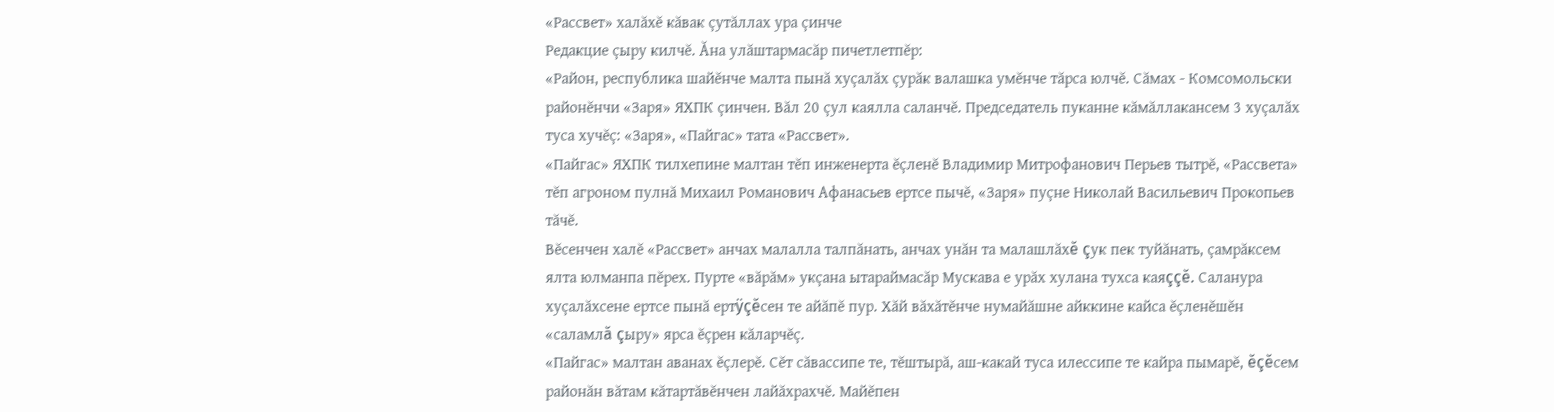«Рассвет» халăхĕ кăвак çутăллах ура çинче
Редакцие çыру килчĕ. Ăна улăштармасăр пичетлетпĕр:
«Район, республика шайĕнче малта пынă хуçалăх çурăк валашка умĕнче тăрса юлчĕ. Сăмах - Комсомольски районĕнчи «Заря» ЯХПК çинчен. Вăл 20 çул каялла саланчĕ. Председатель пуканне кăмăллакансем 3 хуçалăх туса хучĕç: «Заря», «Пайгас» тата «Рассвет».
«Пайгас» ЯХПК тилхепине малтан тĕп инженерта ĕçленĕ Владимир Митрофанович Перьев тытрĕ, «Рассвета» тĕп агроном пулнă Михаил Романович Афанасьев ертсе пычĕ, «Заря» пуçне Николай Васильевич Прокопьев тăчĕ.
Вĕсенчен халĕ «Рассвет» анчах малалла талпăнать, анчах унăн та малашлăхĕ çук пек туйăнать, çамрăксем ялта юлманпа пĕрех. Пурте «вăрăм» укçана ытараймасăр Мускава е урăх хулана тухса каяççĕ. Саланура хуçалăхсене ертсе пынă ертÿçĕсен те айăпĕ пур. Хăй вăхăтĕнче нумайăшне айккине кайса ĕçленĕшĕн «саламлă çыру» ярса ĕçрен кăларчĕç.
«Пайгас» малтан аванах ĕçлерĕ. Сĕт сăвассипе те, тĕштырă, аш-какай туса илессипе те кайра пымарĕ, ĕçĕсем районăн вăтам кăтартăвĕнчен лайăхрахчĕ. Майĕпен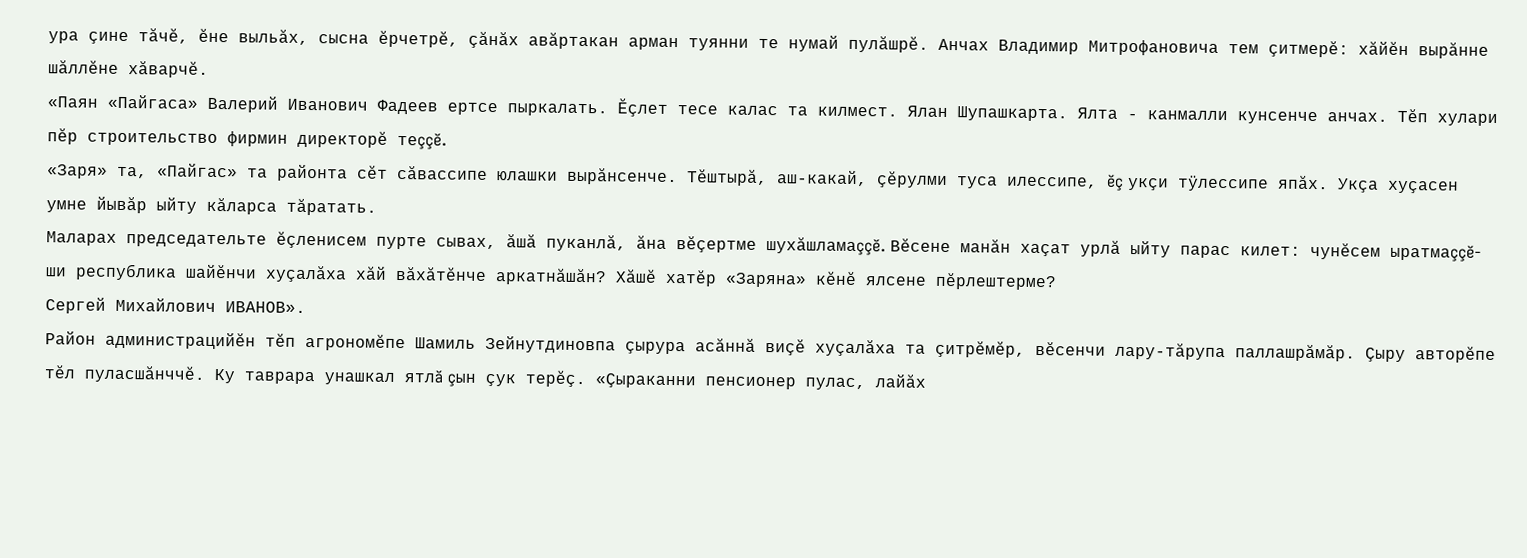ура çине тăчĕ, ĕне выльăх, сысна ĕрчетрĕ, çăнăх авăртакан арман туянни те нумай пулăшрĕ. Анчах Владимир Митрофановича тем çитмерĕ: хăйĕн вырăнне шăллĕне хăварчĕ.
«Паян «Пайгаса» Валерий Иванович Фадеев ертсе пыркалать. Ĕçлет тесе калас та килмест. Ялан Шупашкарта. Ялта - канмалли кунсенче анчах. Тĕп хулари пĕр строительство фирмин директорĕ теççĕ.
«Заря» та, «Пайгас» та районта сĕт сăвассипе юлашки вырăнсенче. Тĕштырă, аш-какай, çĕрулми туса илессипе, ĕç укçи тÿлессипе япăх. Укçа хуçасен умне йывăр ыйту кăларса тăратать.
Маларах председательте ĕçленисем пурте сывах, ăшă пуканлă, ăна вĕçертме шухăшламаççĕ. Вĕсене манăн хаçат урлă ыйту парас килет: чунĕсем ыратмаççĕ-ши республика шайĕнчи хуçалăха хăй вăхăтĕнче аркатнăшăн? Хăшĕ хатĕр «Заряна» кĕнĕ ялсене пĕрлештерме?
Сергей Михайлович ИВАНОВ».
Район администрацийĕн тĕп агрономĕпе Шамиль Зейнутдиновпа çырура асăннă виçĕ хуçалăха та çитрĕмĕр, вĕсенчи лару-тăрупа паллашрăмăр. Çыру авторĕпе тĕл пуласшăнччĕ. Ку таврара унашкал ятлă çын çук терĕç. «Çыраканни пенсионер пулас, лайăх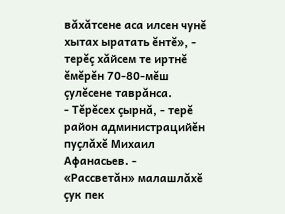вăхăтсене аса илсен чунĕ хытах ыратать ĕнтĕ», - терĕç хăйсем те иртнĕ ĕмĕрĕн 70-80-мĕш çулĕсене таврăнса.
- Тĕрĕсех çырнă, - терĕ район администрацийĕн пуçлăхĕ Михаил Афанасьев. - «Рассветăн» малашлăхĕ çук пек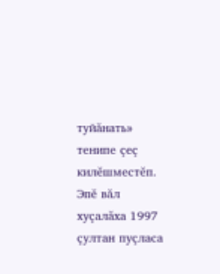туйăнать» тенипе çеç килĕшместĕп. Эпĕ вăл хуçалăха 1997 çултан пуçласа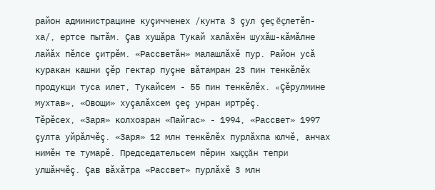район администрацине куçичченех /кунта 3 çул çеç ĕçлетĕп-ха/, ертсе пытăм. Çав хушăра Тукай халăхĕн шухăш-кăмăлне лайăх пĕлсе çитрĕм. «Рассветăн» малашлăхĕ пур. Район усă куракан кашни çĕр гектар пуçне вăтамран 23 пин тенкĕлĕх продукци туса илет, Тукайсем - 55 пин тенкĕлĕх. «Çĕрулмине мухтав», «Овощи» хуçалăхсем çеç унран иртрĕç.
Тĕрĕсех, «Заря» колхозран «Пайгас» - 1994, «Рассвет» 1997 çулта уйрăлчĕç. «Заря» 12 млн тенкĕлĕх пурлăхпа юлчĕ, анчах нимĕн те тумарĕ. Председательсем пĕрин хыççăн тепри улшăнчĕç. Çав вăхăтра «Рассвет» пурлăхĕ 3 млн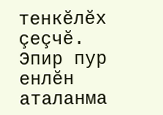тенкĕлĕх çеçчĕ. Эпир пур енлĕн аталанма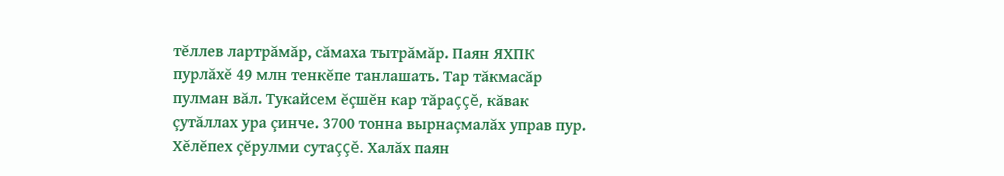тĕллев лартрăмăр, сăмаха тытрăмăр. Паян ЯХПК пурлăхĕ 49 млн тенкĕпе танлашать. Тар тăкмасăр пулман вăл. Тукайсем ĕçшĕн кар тăраççĕ, кăвак çутăллах ура çинче. 3700 тонна вырнаçмалăх управ пур. Хĕлĕпех çĕрулми сутаççĕ. Халăх паян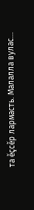та ĕçсĕр лармасть. Малалла вулас...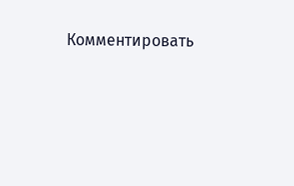Комментировать